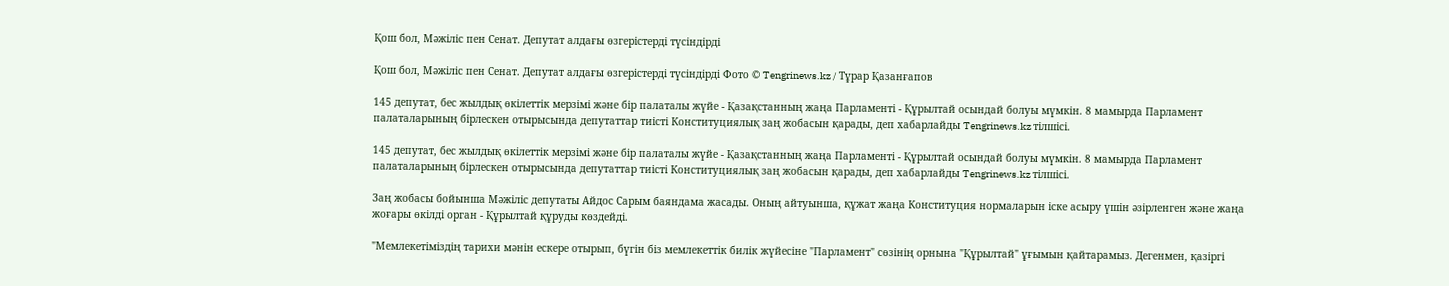Қош бол, Мәжіліс пен Сенат. Депутат алдағы өзгерістерді түсіндірді

Қош бол, Мәжіліс пен Сенат. Депутат алдағы өзгерістерді түсіндірді Фото © Tengrinews.kz / Тұрар Қазанғапов

145 депутат, бес жылдық өкілеттік мерзімі және бір палаталы жүйе - Қазақстанның жаңа Парламенті - Құрылтай осындай болуы мүмкін. 8 мамырда Парламент палаталарының бірлескен отырысында депутаттар тиісті Конституциялық заң жобасын қарады, деп хабарлайды Tengrinews.kz тілшісі.

145 депутат, бес жылдық өкілеттік мерзімі және бір палаталы жүйе - Қазақстанның жаңа Парламенті - Құрылтай осындай болуы мүмкін. 8 мамырда Парламент палаталарының бірлескен отырысында депутаттар тиісті Конституциялық заң жобасын қарады, деп хабарлайды Tengrinews.kz тілшісі.

Заң жобасы бойынша Мәжіліс депутаты Айдос Сарым баяндама жасады. Оның айтуынша, құжат жаңа Конституция нормаларын іске асыру үшін әзірленген және жаңа жоғары өкілді орган - Құрылтай құруды көздейді.

"Мемлекетіміздің тарихи мәнін ескере отырып, бүгін біз мемлекеттік билік жүйесіне "Парламент" сөзінің орнына "Құрылтай" ұғымын қайтарамыз. Дегенмен, қазіргі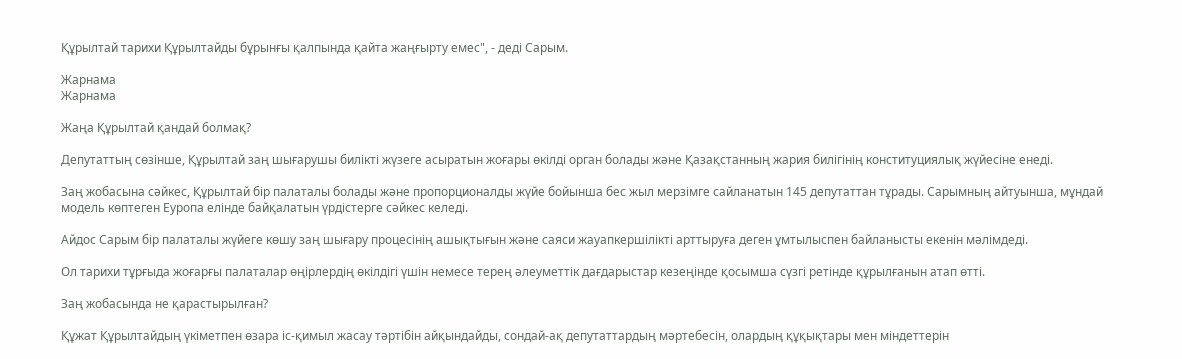Құрылтай тарихи Құрылтайды бұрынғы қалпында қайта жаңғырту емес", - деді Сарым.

Жарнама
Жарнама

Жаңа Құрылтай қандай болмақ?

Депутаттың сөзінше, Құрылтай заң шығарушы билікті жүзеге асыратын жоғары өкілді орган болады және Қазақстанның жария билігінің конституциялық жүйесіне енеді.

Заң жобасына сәйкес, Құрылтай бір палаталы болады және пропорционалды жүйе бойынша бес жыл мерзімге сайланатын 145 депутаттан тұрады. Сарымның айтуынша, мұндай модель көптеген Еуропа елінде байқалатын үрдістерге сәйкес келеді.

Айдос Сарым бір палаталы жүйеге көшу заң шығару процесінің ашықтығын және саяси жауапкершілікті арттыруға деген ұмтылыспен байланысты екенін мәлімдеді.

Ол тарихи тұрғыда жоғарғы палаталар өңірлердің өкілдігі үшін немесе терең әлеуметтік дағдарыстар кезеңінде қосымша сүзгі ретінде құрылғанын атап өтті.

Заң жобасында не қарастырылған?

Құжат Құрылтайдың үкіметпен өзара іс-қимыл жасау тәртібін айқындайды, сондай-ақ депутаттардың мәртебесін, олардың құқықтары мен міндеттерін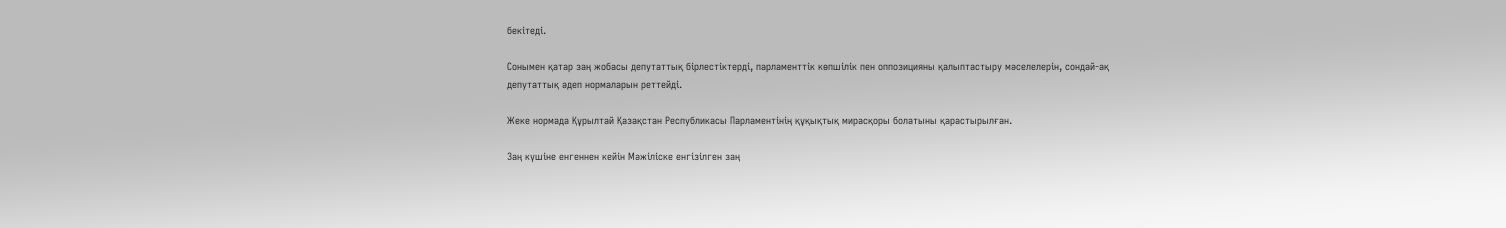бекітеді.

Сонымен қатар заң жобасы депутаттық бірлестіктерді, парламенттік көпшілік пен оппозицияны қалыптастыру мәселелерін, сондай-ақ депутаттық әдеп нормаларын реттейді.

Жеке нормада Құрылтай Қазақстан Республикасы Парламентінің құқықтық мирасқоры болатыны қарастырылған.

Заң күшіне енгеннен кейін Мәжіліске енгізілген заң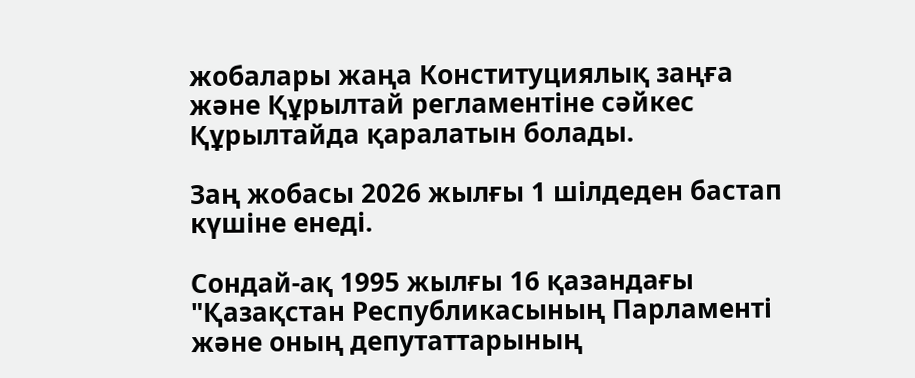жобалары жаңа Конституциялық заңға және Құрылтай регламентіне сәйкес Құрылтайда қаралатын болады.

Заң жобасы 2026 жылғы 1 шілдеден бастап күшіне енеді.

Сондай-ақ 1995 жылғы 16 қазандағы "Қазақстан Республикасының Парламенті және оның депутаттарының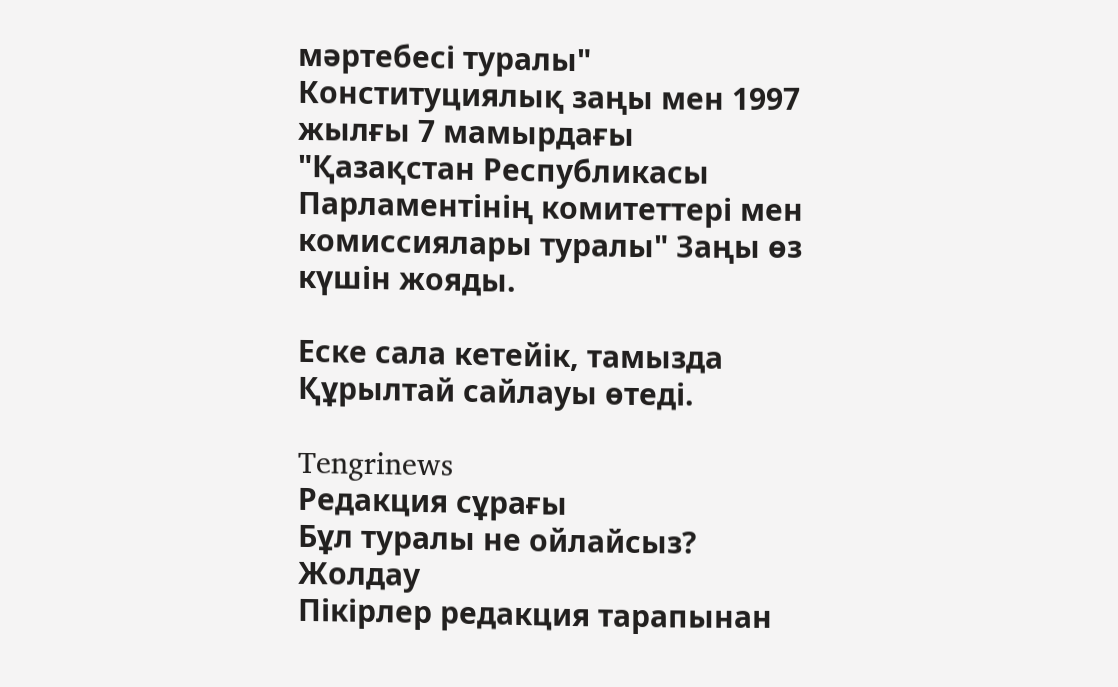мәртебесі туралы" Конституциялық заңы мен 1997 жылғы 7 мамырдағы "Қазақстан Республикасы Парламентінің комитеттері мен комиссиялары туралы" Заңы өз күшін жояды.

Еске сала кетейік, тамызда Құрылтай сайлауы өтеді.

Tengrinews
Редакция сұрағы
Бұл туралы не ойлайсыз?
Жолдау
Пікірлер редакция тарапынан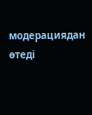модерациядан өтеді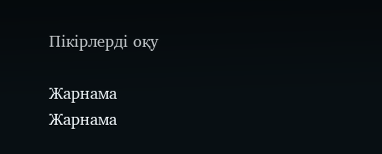Пікірлерді оқу

Жарнама
Жарнама